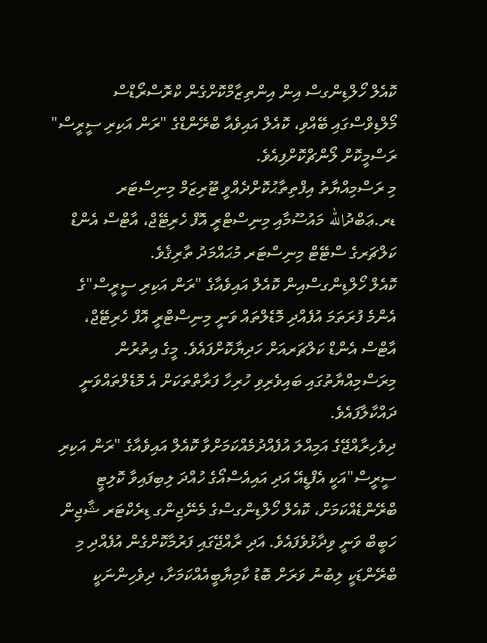ކޮއެލް ހޯލްޑިންގސް އިން އިންތިޒާމްކޮށްގެން ކްރޮސްރޯޑްސް މޯލްޑިވްސްގައި ބޭއްވި، ކޮއެލް އައިވެއާ ބްރޭންޑްގެ "ރަން އަކިރި ސީރީސް" ރަސްމީކޮށް ލޯންޗްކޮށްފިއެވެ.
މި ރަސްމިއްޔާތު އިފްތިތާޙުކޮށްދެއްވީ ޓޫރިޒަމް މިނިސްޓަރ ޑރ.ޢަބްދުالله މައުސޫމާއި މިނިސްޓްރީ އޮފް ހެރިޓޭޖް، އާޓްސް އެންޑް ކަލްޗަރގެ ސްޓޭޓް މިނިސްޓަރ މުޙައްމަދު ތާރިޤެވެ.
ކޮއެލް ހޯލްޑިންގސްއިން ކޮއެލް އައިވެއާގެ "ރަން އަކިރި ސީރީސް"ގެ އެންމެ ފުރަތަމަ އުފެއްދި މޮޑެލްތައް ވަނީ މިނިސްޓްރީ އޮފް ހެރިޓޭޖް، އާޓްސް އެންޑް ކަލްޗަރއަށް ހަދިޔާކޮށްފައެވެ. މީގެ އިތުރުން މިރަސްމިއްޔާތުގައި ބައިވެރިވި ހުރިހާ ފަރާތްތަކަށް އެ މޮޑެލްތައްވަނީ ދައްކާލާފައެވެ.
ދިވެހިރާއްޖޭގެ އަމިއްލަ އުފެއްދުމެއްކަމަށްވާ ކޮއެލް އައިވެއާގެ "ރަން އަކިރި ސީރީސް"އަކީ އެފްޑީއޭ އަދި އައިއެސްއޯގެ ހުއްދަ ލިބިފައިވާ ކޮލިޓީ ބްރޭންޑެއްކަމަށް، ކޮއެލް ހޯލްޑިންގސްގެ މެނޭޖިންގ ޑިރެކްޓަރ ޝާޖިން ހަބީބް ވަނީ ވިދާޅުވެފައެވެ. އަދި ރާއްޖޭގައި ފަރުމާކޮށްގެން އުފެއްދި މި ބްރޭންޑަކީ ލިބުނު ވަރަށް ބޮޑު ކާމިޔާބީއެއްކަމަށާ، ދިވެހިންނަކީ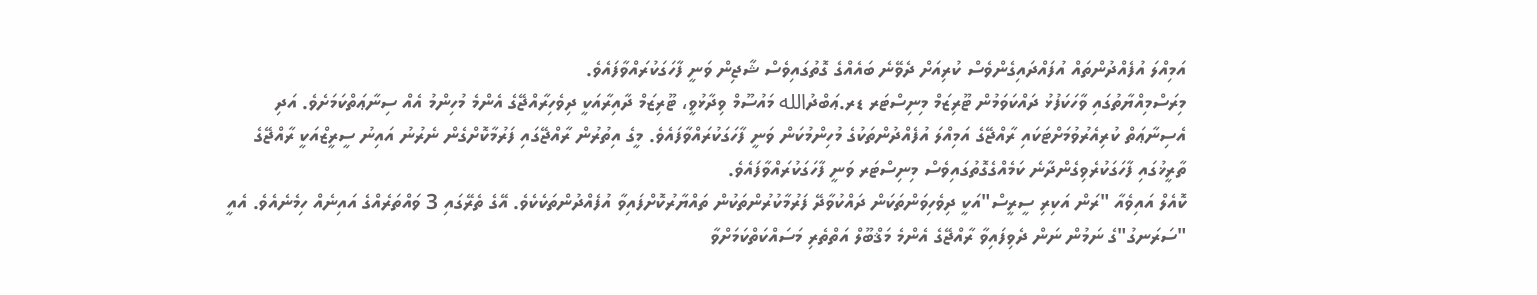އަމިއްލަ އުފެއްދުންތައް އުފައްދައިގެންވެސް ކުރިއަށް ދެވޭނެ ބައެއްގެ ގޮތުގައިވެސް ޝާޖިން ވަނީ ފާހަގަކުރައްވާފައެވެ.
މިރަސްމިއްޔާތުގައި ވާހަކަފުޅު ދައްކަވަމުން ޓޫރިޒަމް މިނިސްޓަރ ޑރ.ޢަބްދުالله މައުސޫމް ވިދާޅުވީ، ޓޫރިޒަމް ދާއިރާއަކީ ދިވެހިރާއްޖޭގެ އެންމެ މުހިންމު އެއް ސިނާޢަތްކަމަށެވެ. އަދި އެސިނާޢަތް ކުރިއެރުވުމަށްޓަކައި ރާއްޖޭގެ އަމިއްލަ އުފެއްދުންތަކުގެ މުހިންމުކަން ވަނީ ފާހަގަކުރައްވާފައެވެ. މީގެ އިތުރުން ރާއްޖޭގައި ފަރުމާކޮށްގެން ނެރުނު އައިނު ސީރީޒްއަކީ ރާއްޖޭގެ ތާރީޚުގައި ފާހަގަކުރެވިގެންދާނެ ކަމެއްގެގޮތުގައިވެސް މިނިސްޓަރ ވަނީ ފާހަގަކުރައްވާފައެވެ.
ކޮއެލް އައިވެއާ "ރަން އަކިރި ސީރީސް"އަކީ ދިވެހިވަންތަކަން ދައްކުވާދޭ ފަރުމާކުރުންތަކުން ތައްޔާރުކޮށްފައިވާ އުފެއްދުންތަކެކެވެ. އޭގެ ތެރޭގައި 3 ވައްތަރެއްގެ އައިނެއް ހިމެނެއެވެ. އެއީ "ސަރަނގު"ގެ ނަމުން ނަން ދެވިފައިވާ ރާއްޖޭގެ އެންމެ މަޤްބޫލް އަތްތެރި މަސައްކަތްކަމަށްވާ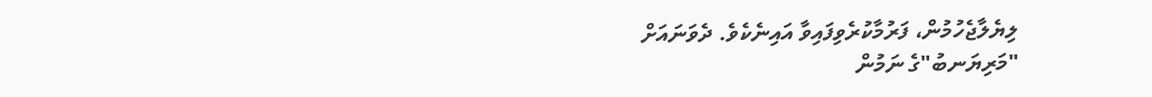ލިޔެލާޖެހުމުން، ފަރުމާކުރެވިފައިވާ އައިނެކެވެ. ދެވަނައަށް "މަރިޔަނބު"ގެ ނަމުން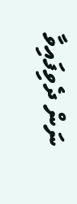ނަން ދެވިފައިވާ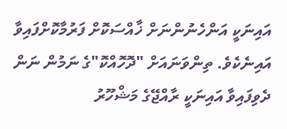އައިނަކީ އަންހެނުންނަށް ޚާއްސަކޮށް ފަރުމާކޮށްފައިވާ އައިނެކެވެ. ތިންވަނައަށް "ދޮހޮއްކޮ"ގެ ނަމުން ނަން ދެވިފައިވާ އައިނަކީ ރާއްޖޭގެ މަޝްހޫރު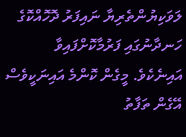ލަވަކިޔުންތެރިޔާ ނައިފަރު ދޮހޮއްކޮގެ ހަނދާނުގައި ފަރުމާކޮށްފައިވާ އައިނެކެވެ. މީގެން ކޮންމެ އައިނަކީވެސް އޭގެން ތަފާތު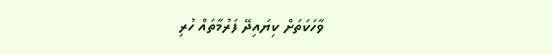ވާހަކަތަށް ކިޔައިދޭ ފަރުމާތައް ހުރި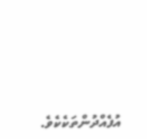އުފެއްދުންތަކެކެވެ.